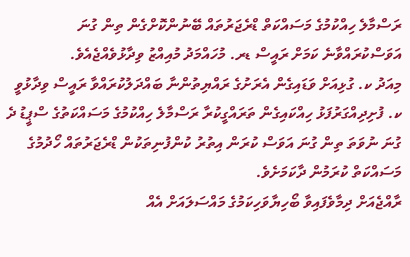ރަސްމާލެ ހިއްކުމުގެ މަސައްކަތް ޑްރެޖަރުތައް ބޭނުންކޮށްގެން ތިން ގުނަ އަވަސްކުރައްވާނެ ކަމަށް ރައީސް ޑރ. މުހައްމަދު މުއިއްޒު ވިދާޅުވެއްޖެއެވެ.
މިއަދު ކ. ގުޅިއަށް ވަޑައިގެން އެރަށުގެ ރައްޔިތުންނާ ބައްދަލުކުރައްވާ ރައީސް ވިދާޅުވީ ކ. ފުށިދިއްގަރުފަޅު ހިއްކައިގެން ތަރައްގީކުރާ ރަސްމާލެ ހިއްކުމުގެ މަސައްކަތުގެ ސްޕީޑު ދެ ގުނަ ނުވަތަ ތިން ގުނަ އަވަސް ކުރަން އިތުރު ކުންފުނިތަކުން ޑްރެޖަރުތައް ހޯދުމުގެ މަސައްކަތް ކުރަމުން ދާކަމަށެވެ.
ރާއްޖެއަށް ދިމާވެފައިވާ ބޯހިޔާވަހިކަމުގެ މައްސަލައަށް އެއް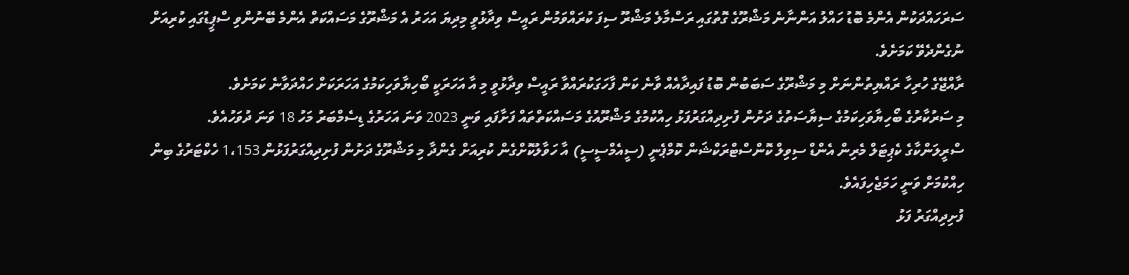ސަރަހައްދަކުން އެންމެ ބޮޑު ހައްލު އަންނާނެ މަޝްރޫގެ ގޮތުގައި ރަސްމާލެ މަޝްރޫ ސިފަ ކުރައްވަމުން ރައީސް ވިދާޅުވީ މިދިޔަ އަހަރު އެ މަޝްރޫގެ މަސައްކަތް އެންމެ ބޭނުންވި ސްޕީޑުގައި ކުރިއަށް ނުގެންދެވޭ ކަމަށެވެ.
ރާއްޖޭގެ ހުރިހާ ރައްޔިތުންނަށް މި މަޝްރޫގެ ސަބަބުން ބޮޑު ފައިދާއެއް ވާނެ ކަން ފާހަގަކުރައްވާ ރައީސް ވިދާޅުވީ މި އާ އަހަރަކީ ބޯހިޔާވަހިކަމުގެ އަހަރަކަށް ހައްދަވާނެ ކަމަށެވެ.
މި ސަރުކާރުގެ ބޯހިޔާވަހިކަމުގެ ސިޔާސަތުގެ ދަށުން ފުށިދިއްގަރުފަޅު ހިއްކުމުގެ މަޝްރޫއުގެ މަސައްކަތްތައް ފަށާފައި ވަނީ 2023 ވަނަ އަހަރުގެ ޑިސެމްބަރު މަހު 18 ވަނަ ދުވަހުއެވެ.
ސްރީލަންކާގެ ކެޕިޓަލް މެރިން އެންޑް ސިވިލް ކޮންސްޓްރަކްޝަން ކޮމްޕެނީ (ސީއެމްސީސީ) އާ ހަވާލުކޮށްގެން ކުރިއަށް ގެންދާ މި މަޝްރޫގެ ދަށުން ފުށިދިއްގަރުފަޅުން 1،153 ހެކްޓަރުގެ ބިން ހިއްކުމަށް ވަނީ ހަމަޖެހިފައެވެ.
ފުށިދިއްގަރު ފަޅު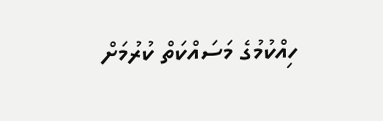ހިއްކުމުގެ މަސައްކަތް ކުރުމަށް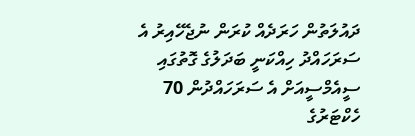ދައުލަތުން ހަރަދެއް ކުރަން ނުޖެހޭއިރު އެ ސަރަހައްދު ހިއްކަނީ ބަދަލުގެ ގޮތުގައި ސީއެމްސީއަށް އެ ސަރަހައްދުން 70 ހެކްޓަރުގެ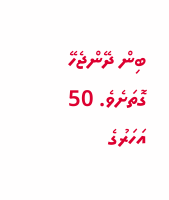ބިން ދޭންޖެހޭ ގޮތަށެވެ. 50 އަހަރުގެ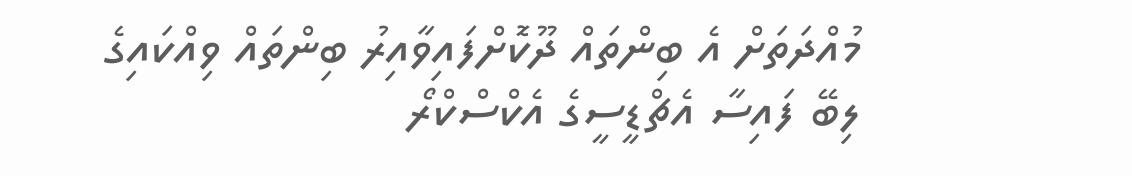މުއްދަތަށް އެ ބިންތައް ދޫކޮށްފައިވާއިރު ބިންތައް ވިއްކައިގެ ލިބޭ ފައިސާ އެޗްޑީސީގެ އެކްސްކްރޯ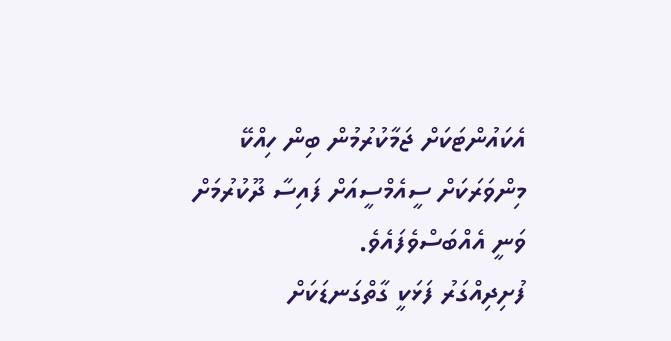އެކައުންޓަކަށް ޖަމާކުރުމުން ބިން ހިއްކޭ މިންވަރަކަށް ސީއެމްސީއަށް ފައިސާ ދޫކުރުމަށް ވަނީ އެއްބަސްވެފައެވެ.
ފުށިދިއްގަރު ފަޅަކީ ގާތްގަނޑަކަށް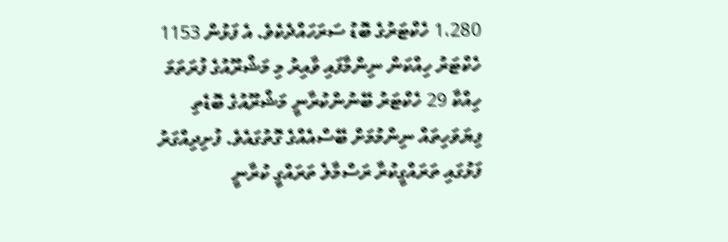1،280 ހެކްޓަރުގެ ބޮޑު ސަރަހައްދެކެވެ. އެ ފަޅުން 1153 ހެކްޓަރު ހިއްކަން ނިންމާފައި ވާއިރު މި މަޝްރޫއުގެ ފުރަތަމަ ހިއްކާ 29 ހެކްޓަރު ބޭނުންކުރާނީ މަޝްރޫއުގެ ބޮޑެތި ފިޔަވަހިތައް ނިންމުމަށް ބޭސްއެއްގެ ގޮތުގައެވެ. ފުށިދިއްގަރު ފަޅުގައި ތަރައްގީކުރާ ރަސްމާލެ ތަރައްގީ ކުރާނީ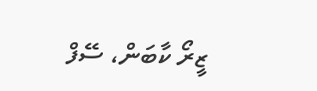ޒީރޯ ކާބަން، ސޭފް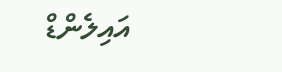އައިލެންޑް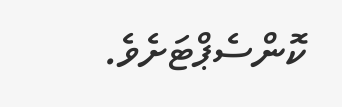ކޮންސެޕްޓަށެވެ.